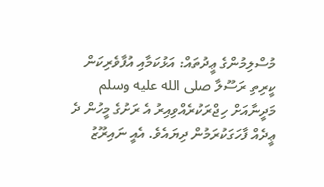މުސްލިމުންގެ ޢީދުތައް: އަޅުކަމާއި އުފާވެރިކަން
ކީރިތި ރަސޫލާ صلى الله عليه وسلم މަދީނާއަށް ހިޖްރަކުރެއްވިއިރު އެ ރަށުގެ މީހުން ދެ ޢީދެއް ފާހަގަކުރަމުން ދިޔައެވެ. އެއީ ނައިރޫޒު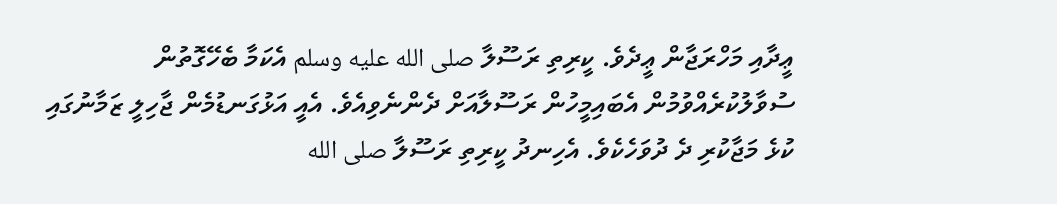ޢީދާއި މަހްރަޖާން ޢީދެވެ. ކީރިތި ރަސޫލާ صلى الله عليه وسلم އެކަމާ ބެހޭގޮތުން ސުވާލުކުރެއްވުމުން އެބައިމީހުން ރަސޫލާއަށް ދެންނެވިއެވެ. އެއީ އަޅުގަނޑުމެން ޖާހިލީ ޒަމާނުގައި ކުޅެ މަޖާކުރި ދެ ދުވަހެކެވެ. އެހިނދު ކީރިތި ރަސޫލާ صلى الله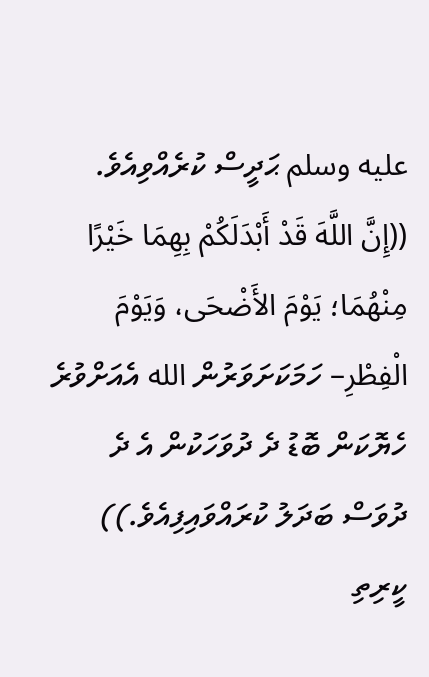عليه وسلم ޙަދީސް ކުރެއްވިއެވެ. ((إِنَّ اللَّهَ قَدْ أَبْدَلَكُمْ بِهِمَا خَيْرًا مِنْهُمَا؛ يَوْمَ الأَضْحَى، وَيَوْمَ الْفِطْرِ– ހަމަކަށަވަރުން الله އެއަށްވުރެ ހެޔޮކަން ބޮޑު ދެ ދުވަހަކުން އެ ދެ ދުވަސް ބަދަލު ކުރައްވައިފިއެވެ.))
ކީރިތި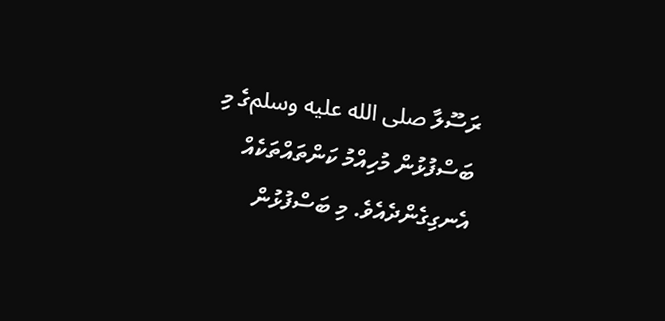ރަސޫލާ صلى الله عليه وسلمގެ މި ބަސްފުޅުން މުހިއްމު ކަންތައްތަކެއް އެނގިގެންދެއެވެ. މި ބަސްފުޅުން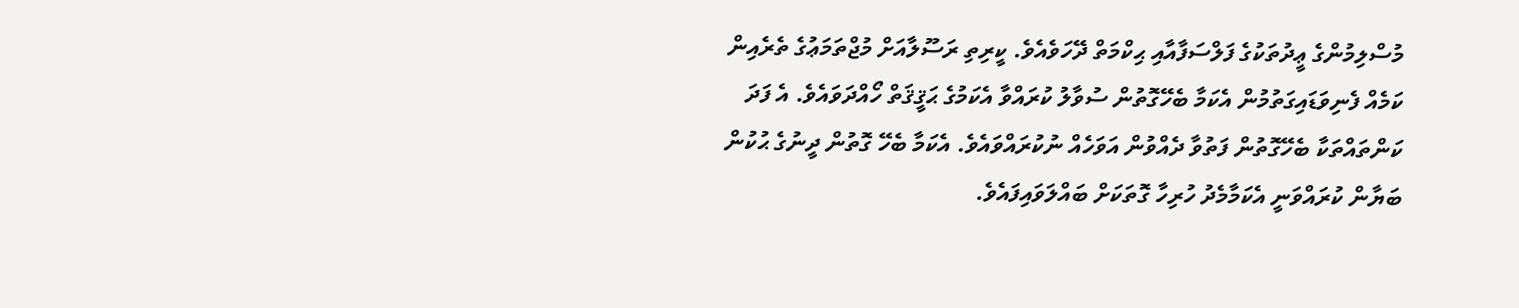މުސްލިމުންގެ ޢީދުތަކުގެ ފަލްސަފާއާއި ޙިކްމަތް ދޭހަވެއެވެ. ކީރިތި ރަސޫލާއަށް މުޖްތަމަޢުގެ ތެރެއިން ކަމެއް ފެނިވަޑައިގަތުމުން އެކަމާ ބެހޭގޮތުން ސުވާލު ކުރައްވާ އެކަމުގެ ޙަޤީޤަތް ހޯއްދަވައެވެ. އެ ފަދަ ކަންތައްތަކާ ބެހޭގޮތުން ފަތުވާ ދެއްވުން އަވަހެއް ނުކުރައްވައެވެ. އެކަމާ ބެހޭ ގޮތުން ދީނުގެ ޙުކުން ބަޔާން ކުރައްވަނީ އެކަމާމެދު ހުރިހާ ގޮތަކަށް ބައްލަވައިފައެވެ.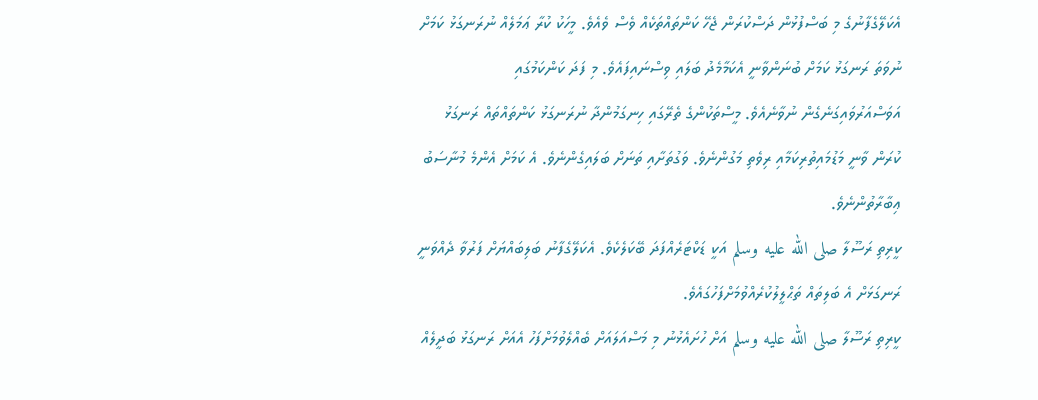އެކަލޭގެފާނުގެ މި ބަސްފުޅުން ދަސްކުރަން ޖެހޭ ކަންތައްތަކެއް ވެސް ވެއެވެ. މީހަކު ކުރާ ޢަމަލެއް ނުރަނގަޅު ކަމަށް ނުވަތަ ރަނގަޅު ކަމަށް ބުނަންވާނީ އެކަމާމެދު ބަލައި ވިސްނައިފައެވެ. މި ފަދަ ކަންކަމުގައި އަވަސްއަރުވައިގަނެގެން ނުވާނެއެވެ. މީސްތަކުންގެ ތެރޭގައި ހިނގަމުންދާ ނުރަނގަޅު ކަންތައްތައް ރަނގަޅު ކުރަން ވާނީ މަޑުމައިތުރިކަމާއި ރިވެތި މަގުންނެވެ. ވަގުތަށާއި ތަނަށް ބަލައިގެންނެވެ. އެ ކަމަށް އެންމެ މުނާސަބު ޢިބާރާތުންނެވެ.
ކީރިތި ރަސޫލާ صلى الله عليه وسلم އަކީ ޑަކްޓަރެއްފަދަ ބޭކަލެކެވެ. އެކަލޭގެފާނު ބަލިބައްޔަށް ފަރުވާ ދެއްވަނީ ރަނގަޅަށް އެ ބަލިތައް ތަޙްލީލުކުރެއްވުމަށްފަހުގައެވެ.
ކީރިތި ރަސޫލާ صلى الله عليه وسلم އަށް ހުށައެޅުނު މި މަސްއަލައަށް ބެއްލެވުމަށްފަހު އެއަށް ރަނގަޅު ބަދީލެއް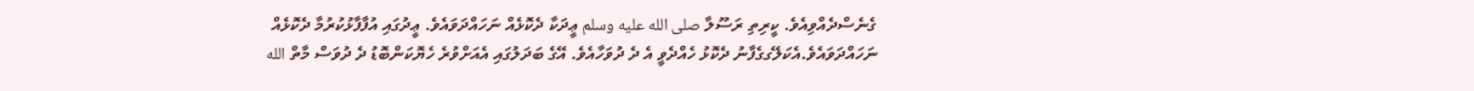ގެނެސްދެއްވިއެވެ. ކީރިތި ރަސޫލާ صلى الله عليه وسلم ޢީދަކާ ދެކޮޅެއް ނަހައްދަވައެވެ. ޢީދުގައި އުފާފާޅުކުރުމާ ދެކޮޅެއް ނަހައްދަވައެވެ.އެކަލޭގގެފާނު ދެކޮޅު ހެއްދެވީ އެ ދެ ދުވަހާއެވެ. އޭގެ ބަދަލުގައި އެއަށްވުރެ ހެޔޮކަންބޮޑު ދެ ދުވަސް މާތް الله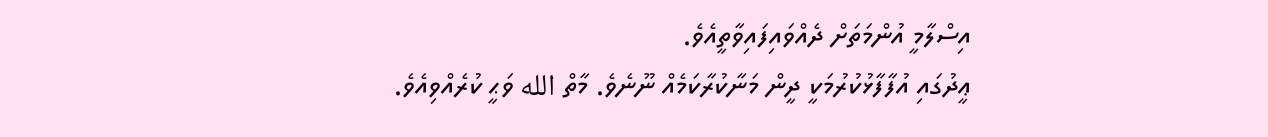އިސްލާމީ އުންމަތަށް ދެއްވައިފައިވާތީއެވެ.
ޢީދުގައި އުފާފާޅުކުރުމަކީ ދީން މަނާކުރާކަމެއް ނޫނެވެ. މާތް الله ވަޙީ ކުރެއްވިއެވެ.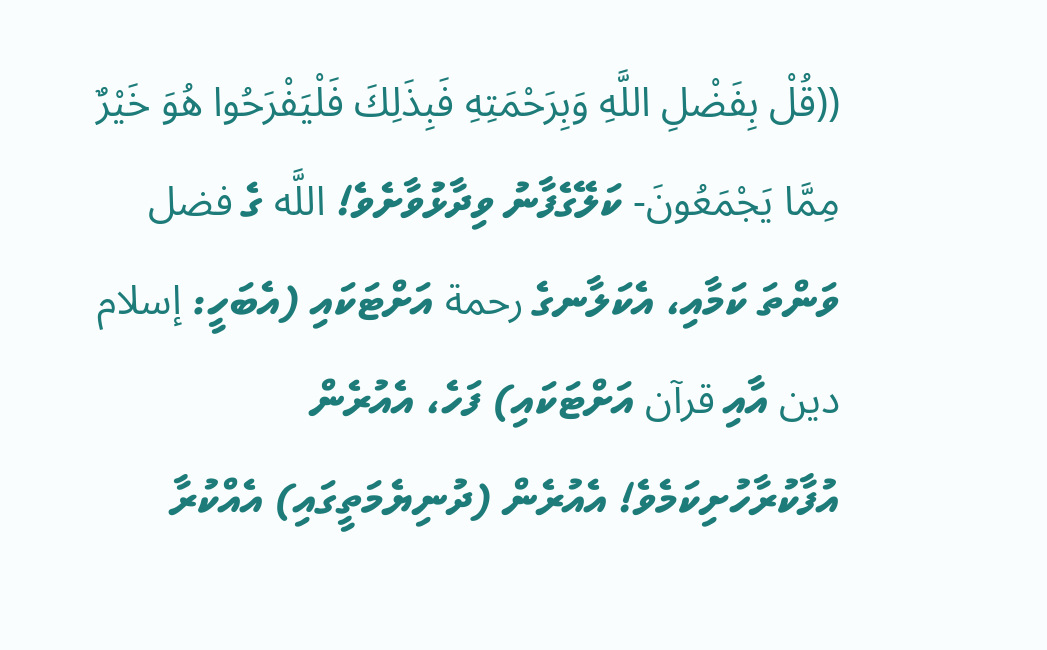((قُلْ بِفَضْلِ اللَّهِ وَبِرَحْمَتِهِ فَبِذَلِكَ فَلْيَفْرَحُوا هُوَ خَيْرٌ مِمَّا يَجْمَعُونَ- ކަލޭގެފާނު ވިދާޅުވާށެވެ! اللَّه ގެ فضل ވަންތަ ކަމާއި، އެކަލާނގެ رحمة އަށްޓަކައި (އެބަހީ: إسلام دين އާއި قرآن އަށްޓަކައި) ފަހެ، އެއުރެން އުފާކުރާހުށިކަމެވެ! އެއުރެން (ދުނިޔެމަތީގައި) އެއްކުރާ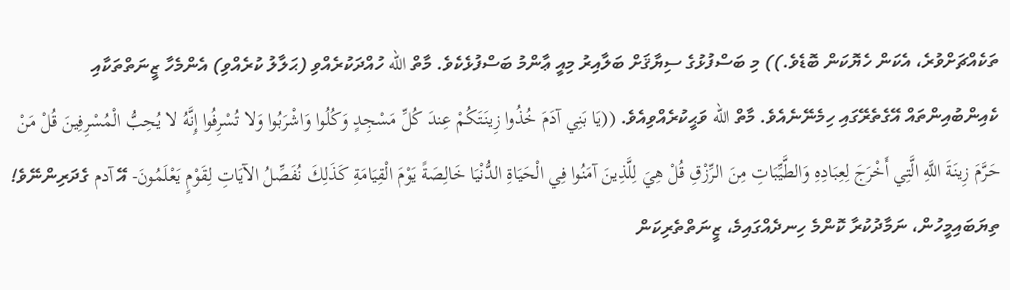ތަކެއްޗަށްވުރެ، އެކަން ހެޔޮކަން ބޮޑެވެ.)) މި ބަސްފުޅުގެ ސިޔާޤަށް ބަލާއިރު މިއީ ޢާންމު ބަސްފުޅެކެވެ. މާތް الله ހުއްދަކުރެއްވި (ޙަލާލު ކުރެއްވި) އެންމެހާ ޒީނަތްތަކާއި ކެއިންބުއިންތައް އޭގެތެރޭގައި ހިމެނޭނެއެވެ. މާތް الله ވަޙީކުރެއްވިއެވެ. ((يَا بَنِي آدَمَ خُذُوا زِينَتَكُمْ عِندَ كُلِّ مَسْجِدٍ وَكُلُوا وَاشْرَبُوا وَلا تُسْرِفُوا إِنَّهُ لا يُحِبُّ الْمُسْرِفِينَ قُلْ مَنْ حَرَّمَ زِينَةَ اللَّهِ الَّتِي أَخْرَجَ لِعِبَادِهِ وَالطَّيِّبَاتِ مِنَ الرِّزْقِ قُلْ هِيَ لِلَّذِينَ آمَنُوا فِي الْحَيَاةِ الدُّنْيَا خَالِصَةً يَوْمَ الْقِيَامَةِ كَذَلِكَ نُفَصِّلُ الآيَاتِ لِقَوْمٍ يَعْلَمُونَ- އޭ آدم ގެދަރިންނޭވެ! ތިޔަބައިމީހުން، ނަމާދުކުރާ ކޮންމެ ހިނދެއްގައިމެ، ޒީނަތްތެރިކަން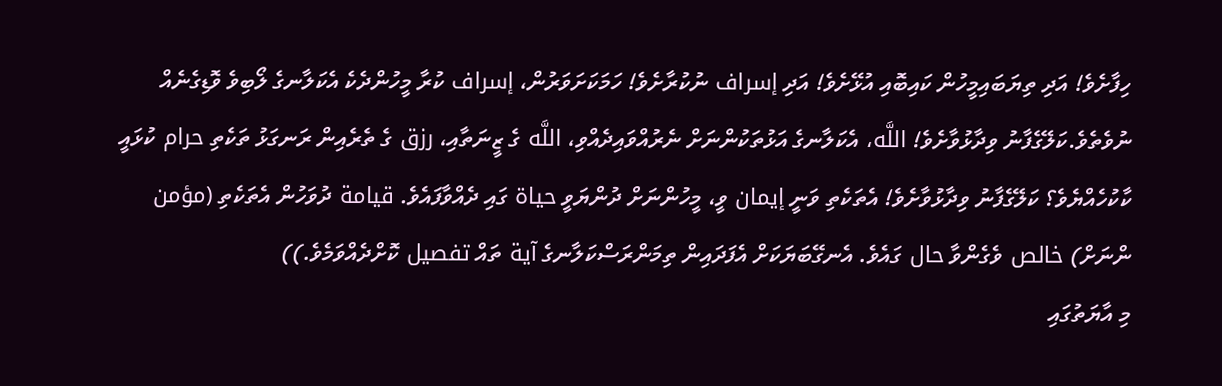ހިފާށެވެ! އަދި ތިޔަބައިމީހުން ކައިބޮއި އުޅޭށެވެ! އަދި إسراف ނުކުރާށެވެ! ހަމަކަށަވަރުން، إسراف ކުރާ މީހުންދެކެ އެކަލާނގެ ލޯބިވެ ވޮޑިގެނެއް ނުވެތެވެ.ކަލޭގެފާނު ވިދާޅުވާށެވެ! اللَّه، އެކަލާނގެ އަޅުތަކުންނަށް ނެރުއްވައިދެއްވި، اللَّه ގެ ޒީނަތާއި، رزق ގެ ތެރެއިން ރަނގަޅު ތަކެތި حرام ކުޅައީ ކާކުހެއްޔެވެ؟ ކަލޭގެފާނު ވިދާޅުވާށެވެ! އެތަކެތި ވަނީ إيمان ވީ، މީހުންނަށް ދުންޔަވީ حياة ގައި ދެއްވާފައެވެ. قيامة ދުވަހުން އެތަކެތި (مؤمن ންނަށް) خالص ވެގެންވާ حال ގައެވެ. އެނގޭބަޔަކަށް އެފަދައިން ތިމަންރަސްކަލާނގެ آية ތައް تفصيل ކޮށްދެއްވަމެވެ.))
މި އާޔަތުގައި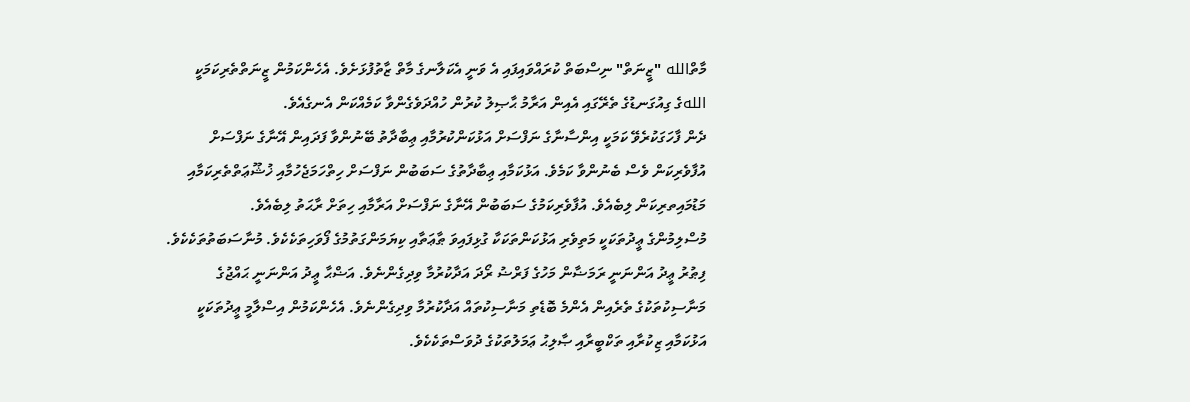މާތްالله "ޒީނަތް" ނިސްބަތް ކުރައްވައިފައި އެ ވަނީ އެކަލާނގެ މާތް ޒާތުފުޅަށެވެ. އެހެންކަމުން ޒީނަތްތެރިކަމަކީ اللهގެ ގިއުގަނޑުގެ ތެރޭގައި އެއިން އަރާމު ޙާޞިލު ކުރުން ހުއްދަވެގެންވާ ކަމެއްކަން އެނގެއެވެ.
ދެން ފާހަގަކުރެވޭ ކަމަކީ އިންސާނާގެ ނަފްސަށް އަޅުކަންކުރުމާއި ޢިބާދާތު ބޭނުންވާ ފަދައިން އޭނާގެ ނަފްސަށް އުފާވެރިކަން ވެސް ބެނުންވާ ކަމެވެ. އަޅުކަމާއި ޢިބާދާތުގެ ސަބަބުން ނަފްސަށް ހިތްހަމަޖެހުމާއި ޚުޝޫޢަތްތެރިކަމާއި މަޑުމައިތރިކަން ލިބެއެވެ. އުފާވެރިކަމުގެ ސަބަބުން އޭނާގެ ނަފްސަށް އަރާމާއި ހިތަށް ރާޙަތު ލިބެއެވެ.
މުސްލިމުންގެ ޢީދުތަކަކީ މަތިވެރި އަޅުކަންތަކަކާ ގުޅިފައިވަ ޠާޢަތާއި ކިޔަމަންގަތުމުގެ ފޯވަހިތަކެކެވެ. މުނާސަބަތުތަކެކެވެ. ފިޠުރު ޢީދު އަންނަނީ ރަމަޟާން މަހުގެ ފަރްޟު ރޯދަ އަދާކުރުމާ ވިދިގެންނެވެ. އަޟްޙާ ޢީދު އަންނަނީ ޙައްޖުގެ މަނާސިކުތަކުގެ ތެރެއިން އެންމެ ބޮޑެތި މަނާސިކުތައް އަދާކުރުމާ ވިދިގެންނެވެ. އެހެންކަމުން އިސްލާމީ ޢީދުތަކަކީ އަޅުކަމާއި ޒިކުރާއި ތަކްބީރާއި ޞާލިޙު ޢަމަލުތަކުގެ ދުވަސްތަކެކެވެ.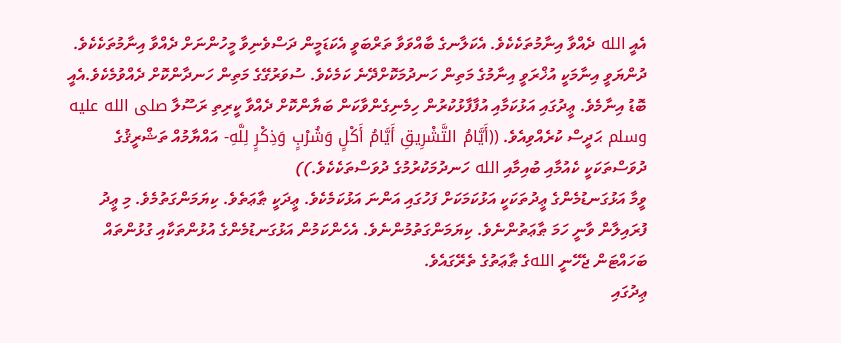އެއީ الله ދެއްވާ އިނާމުތަކެކެވެ. އެކަލާނގެ ބާއްވަވާ ތަރްބަވީ އެކަޑަމީން ދަސްވެނިވާ މީހުންނަށް ދެއްވާ އިނާމުތަކެކެވެ. ދުންޔަވީ އިނާމަކީ އުޚްރަވީ އިނާމުގެ މަތިން ހަނދުމަކޮށްދޭނެ ކަމެކެވެ. ސުވަރުގޭގެ މަތިން ހަނދާންކޮށް ދެއްވުމެކެވެ.އެއީ ބޮޑު އިނާމެވެ. ޢީދުގައި އަޅުކަމާއި އުފާފާޅުކުރުން ހިމެނިގެންވާކަން ބަޔާންކޮށް ދެއްވާ ކީރިތި ރަސޫލާ صلى الله عليه وسلم ޙަދީސް ކުރެއްވިއެވެ. ((أَيَّامُ التَّشْرِيقِ أَيَّامُ أَكْلٍ وَشُرْبٍ وَذِكْرٍ لِلَّهِ- އައްޔާމުއް ތަޝްރީޤުގެ ދުވަސްތަކަކީ ކެއުމާއި ބުއިމާއި الله ހަނދުމަކުރުމުގެ ދުވަސްތަކެކެވެ.))
ވީމާ އަޅުގަނޑުމެންގެ ޢީދުތަކަކީ އަޅުކަމަކަށް ފަހުގައި އަންނަ އަޅުކަމެކެވެ. ޢީދަކީ ޠާޢަތެވެ. ކިޔަމަންގަތުމެވެ. މި ޢީދު ފުރައިލާން ވާނީ ހަމަ ޠާޢަތުންނެވެ. ކިޔަމަންގަތުމުންނެވެ. އެހެންކަމުން އަޅުގަނޑުމެންގެ އުޅުންތަކާއި ގުޅުންތައް ބަހައްޓަން ޖެހޭނީ اللهގެ ޠާޢަތުގެ ތެރޭގައެވެ.
ޢިދުގައި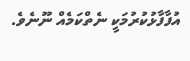އުފާފާޅުކުރުމަކީ ނެތްކަމެއް ނޫނެވެ.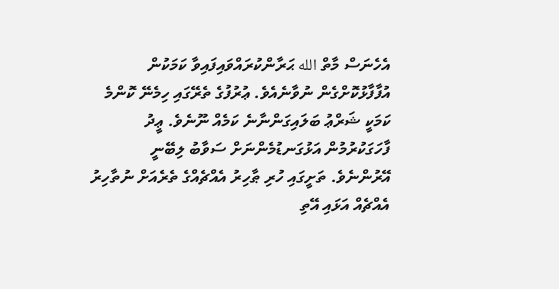އެހެނަސް މާތް الله ޙަރާންކުރައްވައިފައިވާ ކަމަކުން އުފާފާޅުކޮށްގެން ނުވާނެއެވެ. ޢުރުފުގެ ތެރޭގައި ހިމެނޭ ކޮންމެ ކަމަކީ ޝަރްޢު ބަލައިގަންނާނެ ކަމެއް ނޫނެވެ. ޢީދު ފާހަގަކުރުމުން އަޅުގަނޑުމެންނަށް ސަވާބު ލިބޭނީ އޭރުންނެވެ. ތަށީގައި ހުރި ޠާހިރު އެއްޗެއްގެ ތެރެއަށް ނުތާހިރު އެއްޗެއް އަޅައި އޭތި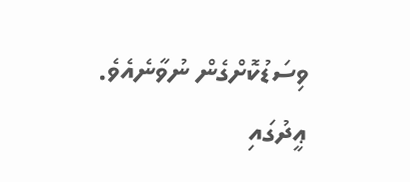ވިސަޑުކޮށްގެން ނުވާނެއެވެ.
ޢީދުގައި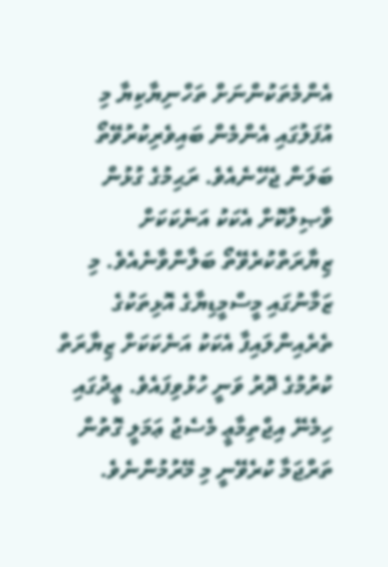އެންމެތަކުންނަށް ތަހްނިޔާކިޔާ މި އުފަލުގައި އެންމެން ބައިވެރިކުރުވޭތޯ ބަލަން ޖެހޭނެއެވެ. ރަޙިމުގެ ގުޅުން ވާޞިލުކޮށް އެކަކު އަނެކަކަށް ޒިޔާރަތްކުރެވޭތޯ ބަލާންވާނެއެވެ. މި ޒަމާނުގައި މީސްމީޑިޔާގެ އޮޅިތަކުގެ ތެރެއިންލައިފާ އެކަކު އަނެކަކަށް ޒިޔާރަތް ކުރުމުގެ ދޮރު ވަނީ ހުޅުވިފައެވެ. ޢީދުގައި ހިމެނޭ އިޖްތިމާޢީ މެސެޖު ޢަމަލީ ގޮތުން ތަރްޖަމާ ކުރެވޭނީ މި މޭރުމުންނެވެ.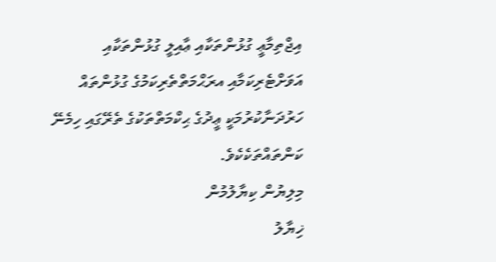އިޖްތިމާޢީ ގުޅުންތަކާއި ޢާއިލީ ގުޅުންތަކާއި އަވަށްޓެރިކަމާއި އރަޙްމަތްތެރިކަމުގެ ގުޅުންތައް ހަރުދަނާކުރުމަކީ ޢީދުގެ ޙިކްމަތްތަކުގެ ތެރޭގައި ހިމެނޭ ކަންތައްތަކެކެވެ.
މިލިޔުން ކިޔާލުމުން
ޚިޔާލު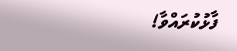ފާޅުކުރައްވާ!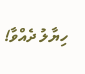ހިޔާލު ދެއްވާ!